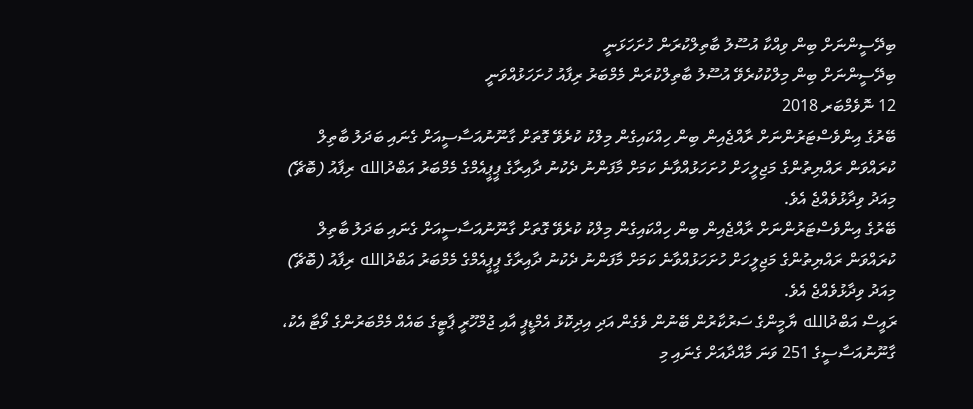ބިދޭސީންނަށް ބިން ވިއްކާ އުސޫލު ބާތިލްކުރަން ހުށަހަޅަނީ
ބިދޭސީންނަށް ބިން މިލްކުކުރެވޭ އުސޫލު ބާތިލްކުރަން މެމްބަރު ރިފާއު ހުށަހަޅުއްވަނީ
12 ނޮވެމްބަރ 2018
ބޭރުގެ އިންވެސްޓަރުންނަށް ރާއްޖެއިން ބިން ހިއްކައިގެން މިލްކު ކުރެވޭ ގޮތަށް ގާނޫނުއަސާސީއަށް ގެނައި ބަދަލު ބާތިލް ކުރައްވަން ރައްޔިތުންގެ މަޖިލީހަށް ހުށަހަޅުއްވާނެ ކަމަށް މާފަންނު ދެކުނު ދާއިރާގެ ޕީޕީއެމްގެ މެމްބަރު އަބްދުالله ރިފާއު (ބޮޗޭ) މިއަދު ވިދާޅުވެއްޖެ އެވެ.
ބޭރުގެ އިންވެސްޓަރުންނަށް ރާއްޖެއިން ބިން ހިއްކައިގެން މިލްކު ކުރެވޭ ގޮތަށް ގާނޫނުއަސާސީއަށް ގެނައި ބަދަލު ބާތިލް ކުރައްވަން ރައްޔިތުންގެ މަޖިލީހަށް ހުށަހަޅުއްވާނެ ކަމަށް މާފަންނު ދެކުނު ދާއިރާގެ ޕީޕީއެމްގެ މެމްބަރު އަބްދުالله ރިފާއު (ބޮޗޭ) މިއަދު ވިދާޅުވެއްޖެ އެވެ.
ރައީސް އަބްދުالله ޔާމީންގެ ސަރުކާރުން ބޭނުން ވެގެން އަދި އިދިކޮޅު އެމްޑީޕީ އާއި ޖުމްހޫރީ ޕާޓީގެ ބައެއް މެމްބަރުންގެ ވޯޓާ އެކު، ގާނޫނުއަސާސީގެ 251 ވަނަ މާއްދާއަށް ގެނައި މި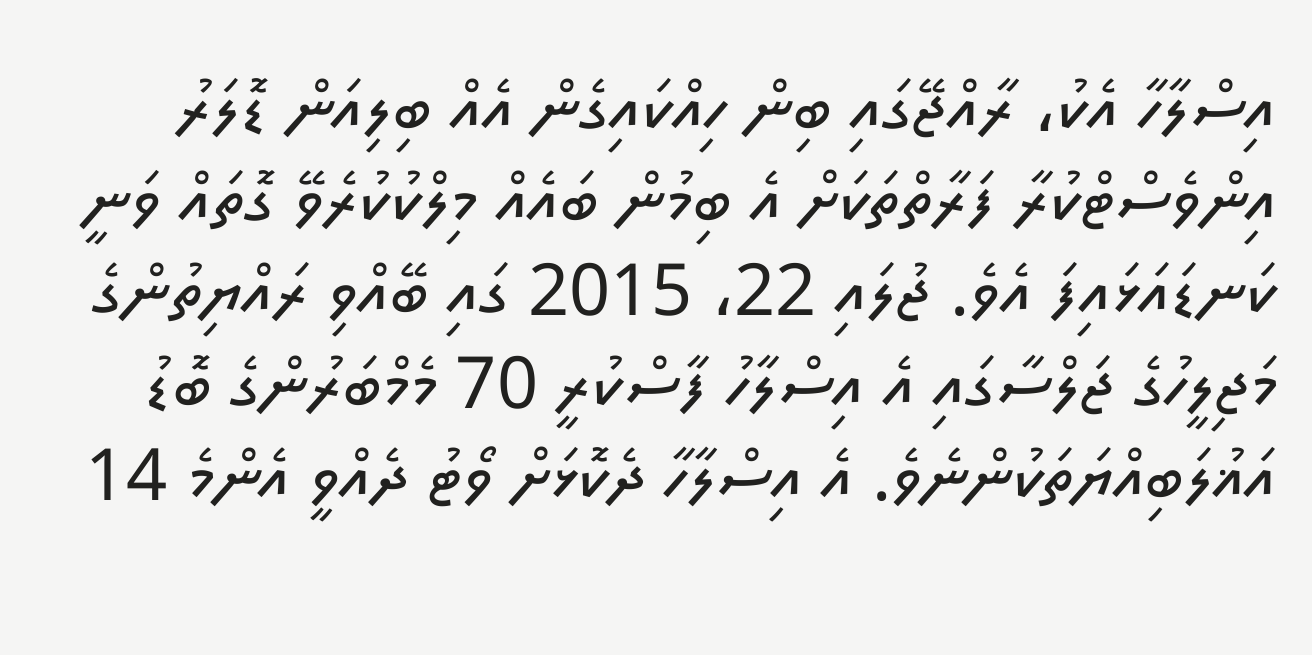އިސްލާހާ އެކު، ރާއްޖޭގައި ބިން ހިއްކައިގެން އެއް ބިލިއަން ޑޮލަރު އިންވެސްޓްކުރާ ފަރާތްތަކަށް އެ ބިމުން ބައެއް މިލްކުކުރެވޭ ގޮތައް ވަނީ ކަނޑައަޅައިފަ އެވެ. ޖުލައި 22، 2015 ގައި ބޭއްވި ރައްޔިތުންގެ މަޖިލީހުގެ ޖަލްސާގައި އެ އިސްލާހު ފާސްކުރީ 70 މެމްބަރުންގެ ބޮޑު އަޣުލަބިއްޔަތަކުންނެވެ. އެ އިސްލާހާ ދެކޮޅަށް ވޯޓު ދެއްވީ އެންމެ 14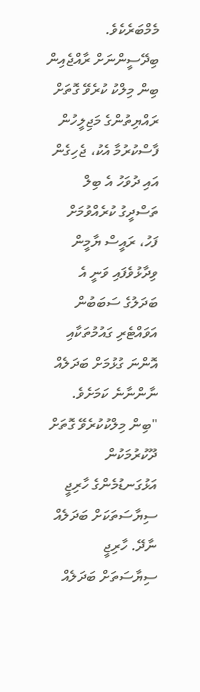މެމްބަރެކެވެ.
ބިދޭސީންނަށް ރާއްޖެއިން ބިން މިލްކު ކުރެވޭ ގޮތަށް ރައްޔިތުންގެ މަޖިލީހުން ފާސްކުރުމާ އެކު، ޖެހިގެން އައި ދުވަހު އެ ބިލް ތަސްދީގު ކުރެއްވުމަށް ފަހު، ރައީސް ޔާމީން ވިދާޅުވެފައި ވަނީ އެ ބަދަލުގެ ސަބަބުން އަވައްޓެރި ގައުމުތަކާއި އޮންނަ ގުޅުމަށް ބަދަލެއް ނާންނާނެ ކަމަށެވެ.
"ބިން މިލްކުކުރެވޭ ގޮތަށް ދޫކުރުމަކުން އަޅުގަނޑުމެންގެ ހާރިޖީ ސިޔާސަތަކަށް ބަދަލެއް ނާދޭ. ހާރިޖީ ސިޔާސަތަށް ބަދަލެއް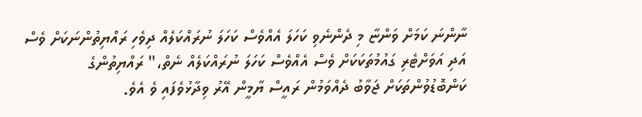ނާންނަ ކަމަށް ވަންޏާ މި ދެންނެވި ކަހަލަ އެއްވެސް ކަހަލަ ނުރައްކަލެއް ދިވެހި ރައްޔިތުންނަކަށް ވެސް އަދި އަވަށްޓެރި ގައުމުތަކަކަށް ވެސް އެއްވެސް ކަހަލަ ނުރައްކަލެއް ނެތް،" ރައްޔިތުންގެ ކަންބޮޑުވުންތަކަށް ޖަވާބު ދެއްވަމުން ރައީސް ޔާމީން އޭރު ވިދާޅުވެފައި ވެ އެވެ.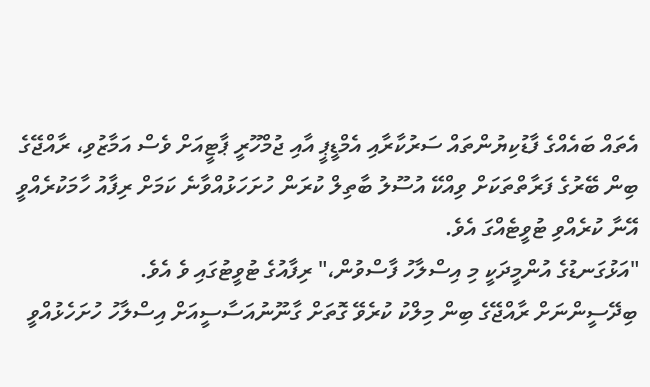އެތައް ބައެއްގެ ފާޑުކިޔުންތައް ސަރުކާރާއި އެމްޑީޕީ އާއި ޖުމްހޫރީ ޕާޓީއަށް ވެސް އަމާޒުވި، ރާއްޖޭގެ ބިން ބޭރުގެ ފަރާތްތަކަށް ވިއްކޭ އުސޫލު ބާތިލް ކުރަން ހުށަހަޅުއްވާނެ ކަމަށް ރިފާއު ހާމަކުރެއްވީ އޭނާ ކުރެއްވި ޓުވީޓެއްގަ އެވެ.
"އަޅުގަނޑުގެ އުންމީދަކީ މި އިސްލާހު ފާސްވުން،" ރިފާއުގެ ޓުވީޓުގައި ވެ އެވެ.
ބިދޭސީންނަށް ރާއްޖޭގެ ބިން މިލްކު ކުރެވޭ ގޮތަށް ގާނޫނުއަސާސީއަށް އިސްލާހު ހުށަހެޅުއްވީ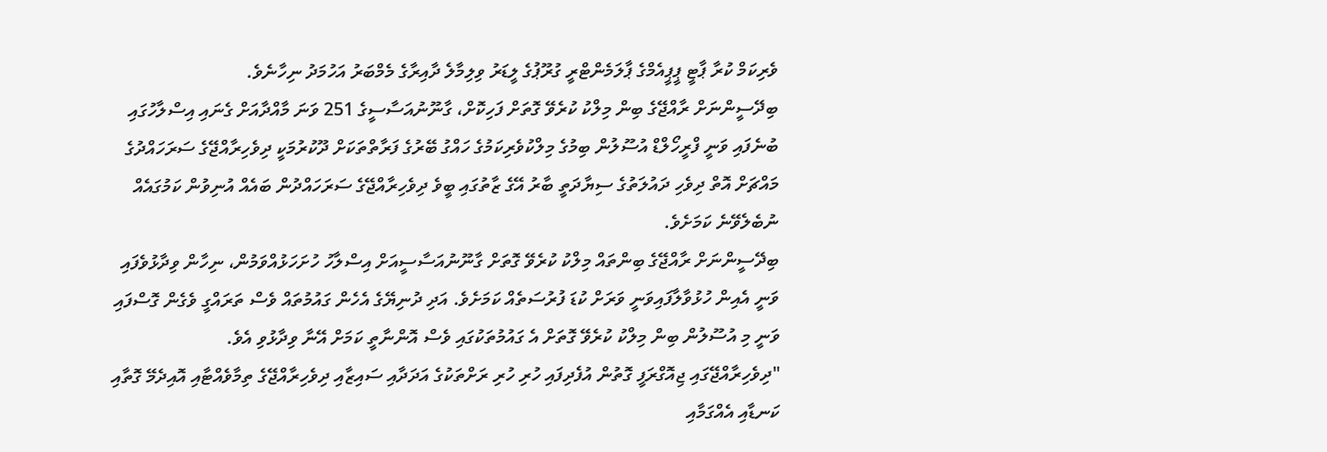ވެރިކަމް ކުރާ ޕާޓީ ޕީޕީއެމްގެ ޕާލަމެންޓްރީ ގުރޫޕުގެ ލީޑަރު ވިލިމާލެ ދާއިރާގެ މެމްބަރު އަހުމަދު ނިހާނެވެ.
ބިދޭސީންނަށް ރާއްޖޭގެ ބިން މިލްކު ކުރެވޭ ގޮތަށް ފަހިކޮށް، ގާނޫނުއަސާސީގެ 251 ވަނަ މާއްދާއަށް ގެނައި އިސްލާހުގައި ބުނެފައި ވަނީ ފްރީހޯލްޑް އުސޫލުން ބިމުގެ މިލްކުވެރިކަމުގެ ހައްގު ބޭރުގެ ފަރާތްތަކަށް ދޫކުރުމަކީ ދިވެހިރާއްޖޭގެ ސަރަހައްދުގެ މައްޗަށް އޮތް ދިވެހި ދައުލަތުގެ ސިޔާދަތީ ބާރު އޭގެ ޒާތުގައި ބީވެ ދިވެހިރާއްޖޭގެ ސަރަހައްދުން ބައެއް އުނިވުން ކަމުގައެއް ނުބެލެވޭނެ ކަމަށެވެ.
ބިދޭސީންނަށް ރާއްޖޭގެ ބިންތައް މިލްކު ކުރެވޭ ގޮތަށް ގާނޫނުއަސާސީއަށް އިސްލާހު ހުށަހަޅުއްވަމުން، ނިހާން ވިދާޅުވެފައި ވަނީ އެއިން ހުޅުވާލާފައިވަނީ ވަރަށް ކުޑަ ފުރުސަތެއް ކަމަށެވެ. އަދި ދުނިޔޭގެ އެހެން ގައުމުތައް ވެސް ތަރައްގީ ވެގެން ގޮސްފައި ވަނީ މި އުސޫލުން ބިން މިލްކު ކުރެވޭ ގޮތަށް އެ ގައުމުތަކުގައި ވެސް އޮންނާތީ ކަމަށް އޭނާ ވިދާޅުވި އެވެ.
"ދިވެހިރާއްޖޭގައި ޖިއޮގްރަފީ ގޮތުން އުފެދިފައި ހުރި ހުރި ރަށްތަކުގެ އަދަދާއި ސައިޒާއި ދިވެހިރާއްޖޭގެ ތިމާވެއްޓާއި އޮއިދެމޭ ގޮތާއި ކަނޑާއި އެއްގަމާއި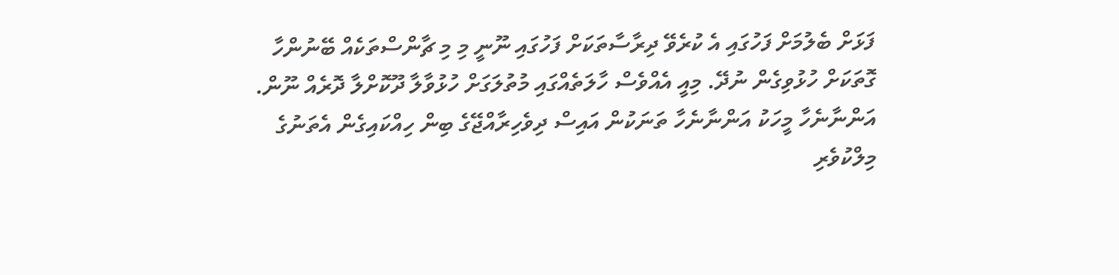ފަޅަށް ބެލުމަށް ފަހުގައި އެ ކުރެވޭ ދިރާސާތަކަށް ފަހުގައި ނޫނީ މި މި ޗާންސްތަކެއް ބޭނުންހާ ގޮތަކަށް ހުޅުވިގެން ނުދޭ. މިއީ އެއްވެސް ހާލަތެއްގައި މުތުލަގަށް ހުޅުވާލާ ދޫކޮށްލާ ދޮރެއް ނޫން. އަންނާނެހާ މީހަކު އަންނާނެހާ ތަނަކުން އައިސް ދިވެހިރާއްޖޭގެ ބިން ހިއްކައިގެން އެތަނުގެ މިލްކުވެރި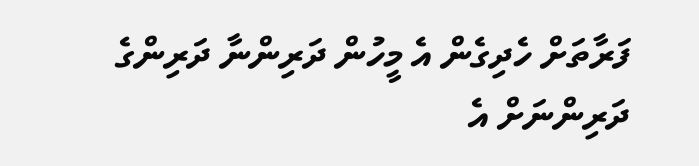ފަރާތަށް ހެދިގެން އެ މީހުން ދަރިންނާ ދަރިންގެ ދަރިންނަށް އެ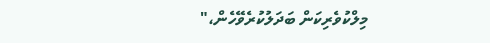މިލްކުވެރިކަން ބަދަލުކުރެވޭހެން،"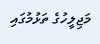މަޖިލީހުގެ ތަޅުމުގައި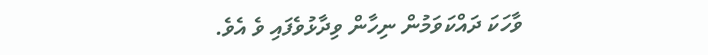ވާހަކަ ދައްކަވަމުން ނިހާން ވިދާޅުވެފައި ވެ އެވެ.